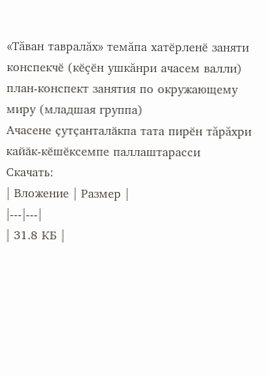«Тăван тавралăх» темăпа хатӗрленӗ заняти конспекчӗ (кӗçӗн ушкăнри ачасем валли)
план-конспект занятия по окружающему миру (младшая группа)
Ачасене ҫутҫанталӑкпа тата пирӗн тăрăхри кайӑк-кӗшӗксемпе паллаштарасси
Скачать:
| Вложение | Размер |
|---|---|
| 31.8 КБ |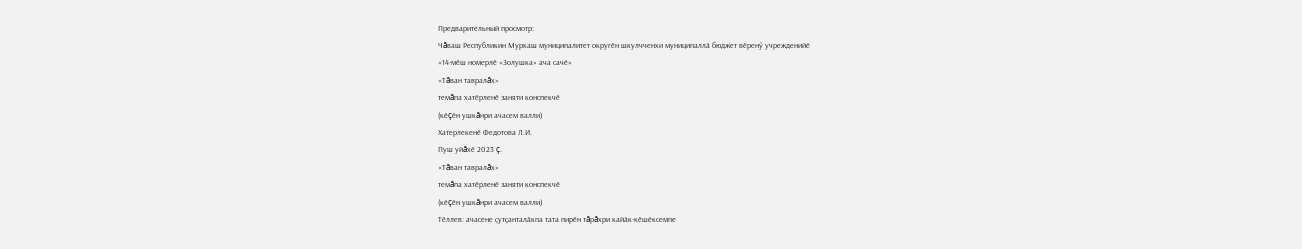Предварительный просмотр:
Чăваш Республикин Муркаш муниципалитет округӗн шкулчченхи муниципаллӑ бюджет вӗренӳ учрежденийӗ
«14-мӗш номерлӗ «Золушка» ача сачӗ»
«Тăван тавралăх»
темăпа хатӗрленӗ заняти конспекчӗ
(кӗçӗн ушкăнри ачасем валли)
Хатерлекенӗ Федотова Л.И.
Пуш уйăхӗ 2023 ç.
«Тăван тавралăх»
темăпа хатӗрленӗ заняти конспекчӗ
(кӗçӗн ушкăнри ачасем валли)
Тӗллев: ачасене ҫутҫанталӑкпа тата пирӗн тăрăхри кайӑк-кӗшӗксемпе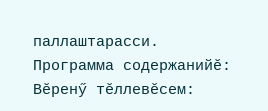паллаштарасси.
Программа содержанийӗ:
Вӗренӳ тӗллевӗсем: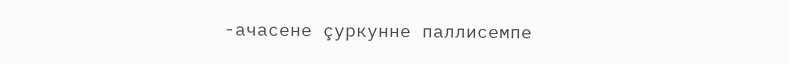-ачасене çуркунне паллисемпе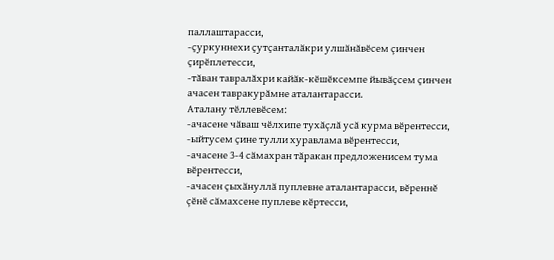паллаштарасси,
-ҫуркуннехи ҫутҫанталӑкри улшӑнăвӗсем çинчен ҫирӗплетесси,
-тăван тавралăхри кайӑк-кӗшӗксемпе йывӑҫсем ҫинчен ачасен тавракурăмне аталантарасси.
Аталану тӗллевӗсем:
-ачасене чӑваш чӗлхипе тухăçлă усă курма вӗрентесси,
-ыйтусем ҫине тулли хуравлама вӗрентесси,
-ачасене 3-4 сӑмахран тăракан предложенисем тума вӗрентесси,
-ачасен ҫыхӑнуллӑ пуплевне аталантарасси, вĕреннĕ çӗнӗ сӑмахсене пуплеве кӗртесси,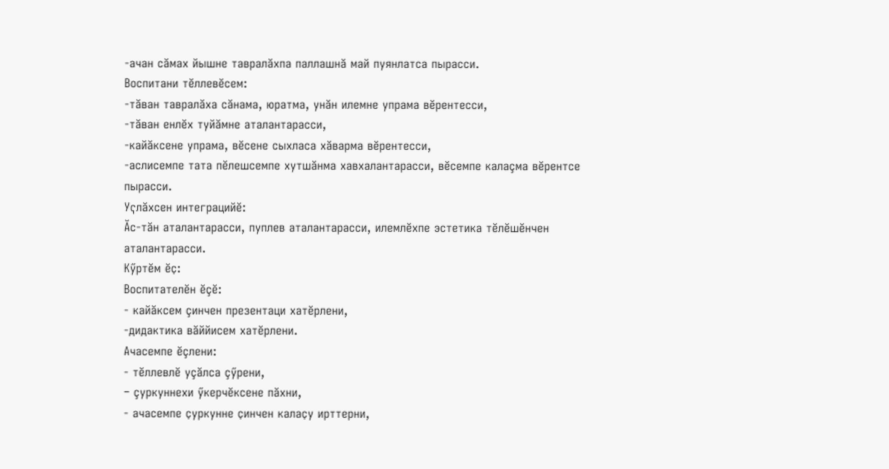-ачан сăмах йышне тавралăхпа паллашнă май пуянлатса пырасси.
Воспитани тӗллевӗсем:
-тăвaн тавралăха сăнама, юратма, унăн илемне упрама вĕрентесси,
-тăван енлĕх туйăмне аталантарасси,
-кайăксене упрама, вĕсене сыхласа хăварма вĕрентесси,
-аслисемпе тата пӗлешсемпе хутшăнма хавхалантарасси, вӗсемпе калаçма вӗрентсе пырасси.
Уҁлӑхсен интеграцийĕ:
Ӑс-тăн аталантарасси, пуплев аталантарасси, илемлĕхпе эстетика тĕлĕшĕнчен аталантарасси.
Кӳртӗм ӗҫ:
Воспитателӗн ӗçӗ:
- кайăксем çинчен презентаци хатӗрлени,
-дидактика вăййисем хатӗрлени.
Ачасемпе ӗçлени:
- тӗллевлӗ уçăлса çӳрени,
- çуркуннехи ӳкерчӗксене пӑхни,
- ачасемпе ҫуркунне ҫинчен калаҫу ирттерни,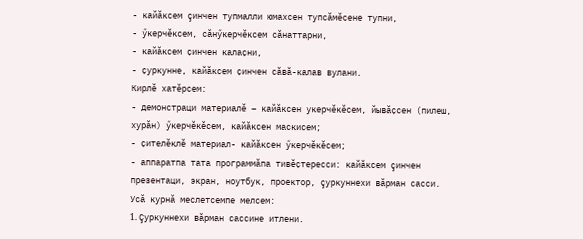- кайӑксем çинчен тупмалли юмахсен тупсӑмӗсене тупни,
- ӳкерчӗксем, сăнӳкерчӗксем сăнаттарни,
- кайӑксем ҫинчен калаҫни,
- ҫуркунне, кайӑксем ҫинчен сӑвӑ-калав вулани.
Кирлӗ хатӗрсем:
- демонстраци материалӗ – кайӑксен укерчӗкӗсем, йывӑҫсен (пилеш, хурӑн) ӳкерчӗкӗсем, кайӑксен маскисем;
- ҫителӗклӗ материал- кайӑксен ӳкерчӗкӗсем;
- аппаратпа тата программӑпа тивӗҫтересси: кайăксем çинчен презентаци, экран, ноутбук, проектор, çуркуннехи вăрман сасси.
Усǎ курнǎ меслетсемпе мелсем:
1. Çуркуннехи вăрман сассине итлени.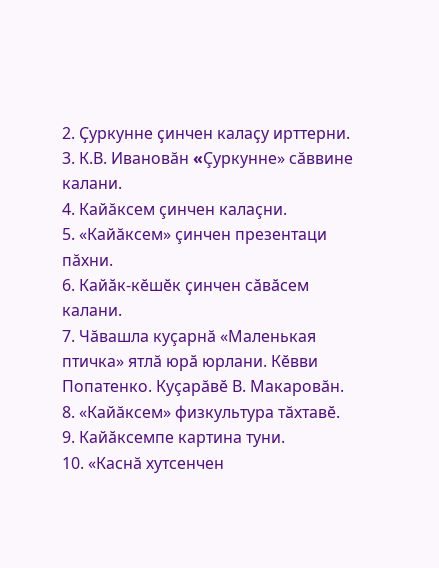2. Ҫуркунне ҫинчен калаҫу ирттерни.
3. К.В. Ивановăн «Çуркунне» сăввине калани.
4. Кайăксем çинчен калаçни.
5. «Кайăксем» çинчен презентаци пăхни.
6. Кайӑк-кӗшӗк ҫинчен сӑвӑсем калани.
7. Чăвашла куçарнă «Маленькая птичка» ятлă юрӑ юрлани. Кӗвви Попатенко. Куçарăвӗ В. Макаровăн.
8. «Кайăксем» физкультура тăхтавӗ.
9. Кайӑксемпе картина туни.
10. «Каснă хутсенчен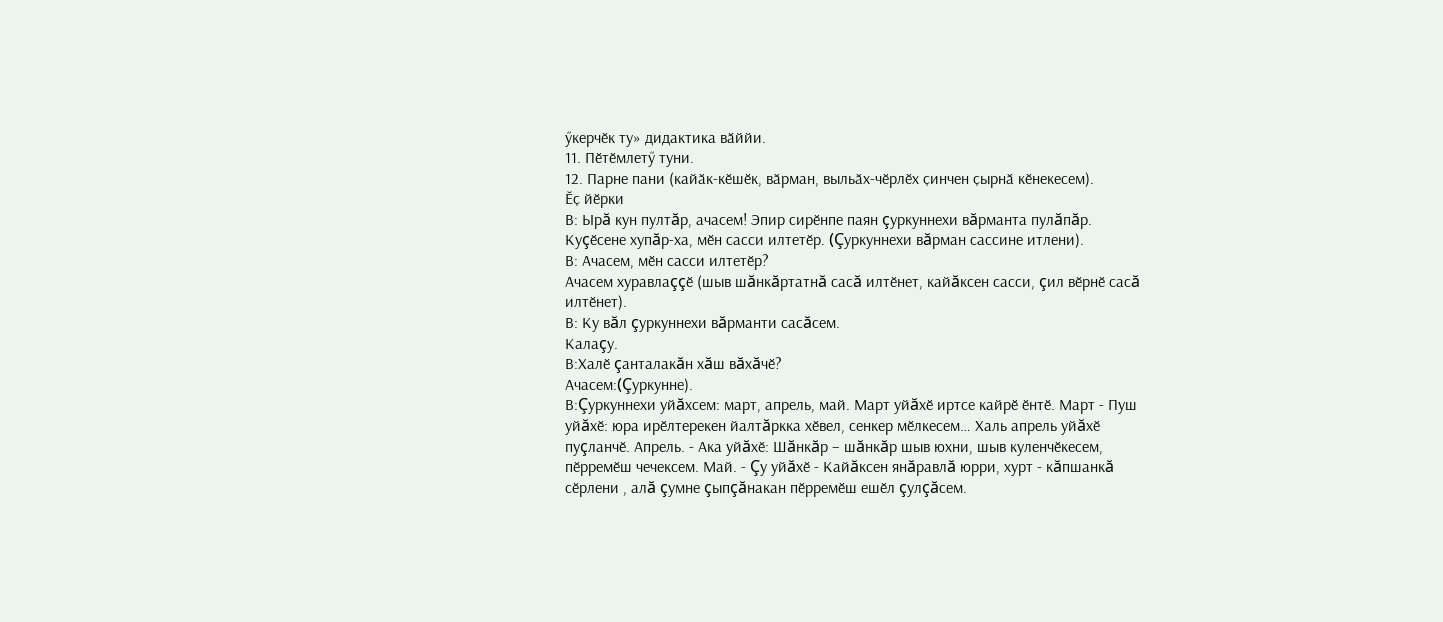ӳкерчӗк ту» дидактика вӑййи.
11. Пӗтӗмлетӳ туни.
12. Парне пани (кайӑк-кӗшӗк, вӑрман, выльӑх-чӗрлӗх ҫинчен ҫырнӑ кӗнекесем).
Ӗҫ йӗрки
В: Ырă кун пултăр, ачасем! Эпир сирӗнпе паян çуркуннехи вăрманта пулăпăр. Куçӗсене хупăр-ха, мӗн сасси илтетӗр. (Çуркуннехи вăрман сассине итлени).
В: Ачасем, мӗн сасси илтетӗр?
Ачасем хуравлаççӗ (шыв шăнкăртатнă сасă илтӗнет, кайăксен сасси, çил вӗрнӗ сасă илтӗнет).
В: Ку вăл çуркуннехи вăрманти сасăсем.
Калаçу.
В:Халӗ çанталакăн хăш вăхăчӗ?
Ачасем:(Çуркунне).
В:Çуркуннехи уйăхсем: март, апрель, май. Март уйăхӗ иртсе кайрӗ ӗнтӗ. Март - Пуш уйăхӗ: юра ирӗлтерекен йалтăркка хӗвел, сенкер мӗлкесем… Халь апрель уйăхӗ пуçланчӗ. Апрель. - Ака уйăхӗ: Шăнкăр – шăнкăр шыв юхни, шыв куленчӗкесем, пӗрремӗш чечексем. Май. - Çу уйăхӗ - Кайăксен янăравлă юрри, хурт - кăпшанкă сӗрлени , алă çумне çыпçăнакан пӗрремӗш ешӗл çулçăсем.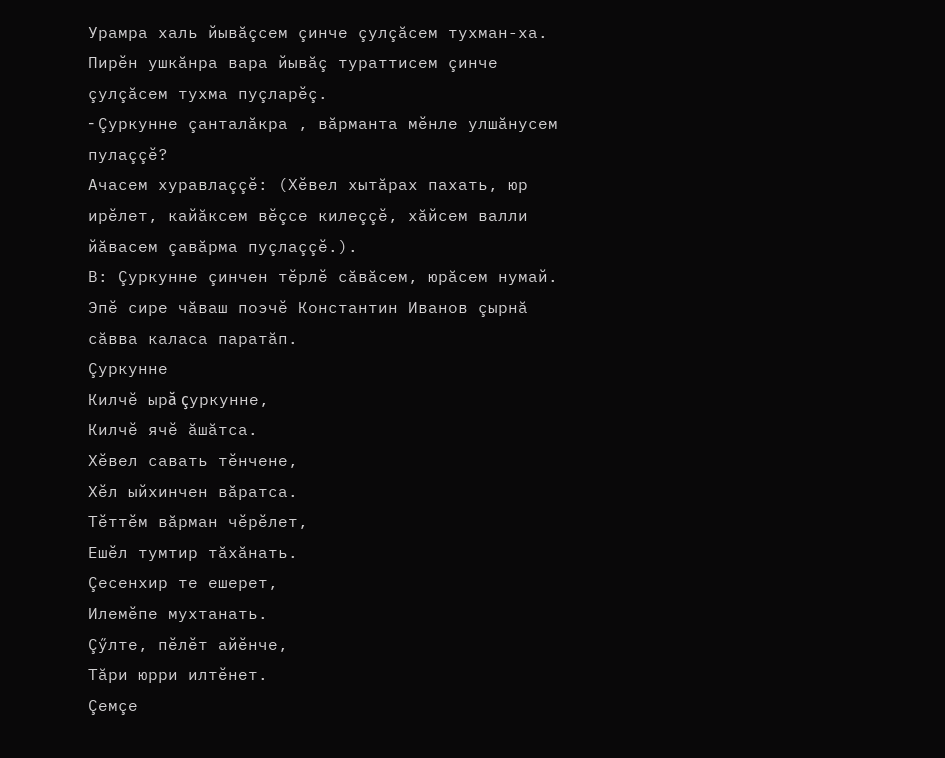Урамра халь йывăçсем çинче çулçăсем тухман-ха. Пирӗн ушкăнра вара йывăç тураттисем çинче çулçăсем тухма пуçларӗç.
- Çуркунне çанталăкра , вăрманта мӗнле улшăнусем пулаççӗ?
Ачасем хуравлаççӗ: (Хӗвел хытăрах пахать, юр ирӗлет, кайăксем вӗçсе килеççӗ, хăйсем валли йăвасем çавăрма пуçлаççӗ.).
В: Çуркунне çинчен тӗрлӗ сăвăсем, юрăсем нумай. Эпӗ сире чăваш поэчӗ Константин Иванов çырнă сăвва каласа паратăп.
Çуркунне
Килчӗ ырă çуркунне,
Килчӗ ячӗ ăшăтса.
Хӗвел савать тӗнчене,
Хӗл ыйхинчен вăратса.
Тӗттӗм вăрман чӗрӗлет,
Ешӗл тумтир тăхăнать.
Çесенхир те ешерет,
Илемӗпе мухтанать.
Çӳлте, пӗлӗт айӗнче,
Тăри юрри илтӗнет.
Çемçе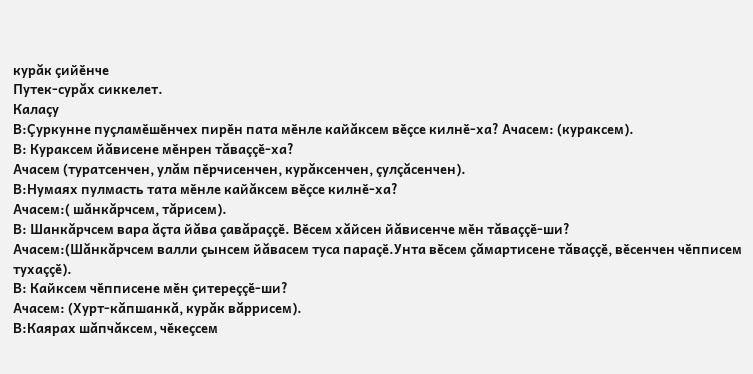курăк çийӗнче
Путек-сурăх сиккелет.
Калаçу
В:Çуркунне пуçламӗшӗнчех пирӗн пата мӗнле кайăксем вӗçсе килнӗ-ха? Ачасем: (кураксем).
В: Кураксем йăвисене мӗнрен тăваççӗ-ха?
Ачасем (туратсенчен, улăм пӗрчисенчен, курăксенчен, çулçăсенчен).
В:Нумаях пулмасть тата мӗнле кайăксем вӗçсе килнӗ-ха?
Ачасем:( шăнкăрчсем, тăрисем).
В: Шанкăрчсем вара ăçта йăва çавăраççӗ. Вӗсем хăйсен йăвисенче мӗн тăваççӗ-ши?
Ачасем:(Шăнкăрчсем валли çынсем йăвасем туса параçӗ.Унта вӗсем çăмартисене тăваççӗ, вӗсенчен чӗпписем тухаççӗ).
В: Кайксем чӗпписене мӗн çитереççӗ-ши?
Ачасем: (Хурт-кăпшанкă, курăк вăррисем).
В:Каярах шăпчăксем, чӗкеçсем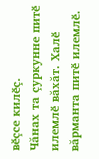вӗçсе килӗç.
Чăнах та çуркунне питӗ илемлӗ вăхăт. Халӗ вăрманта питӗ илемлӗ.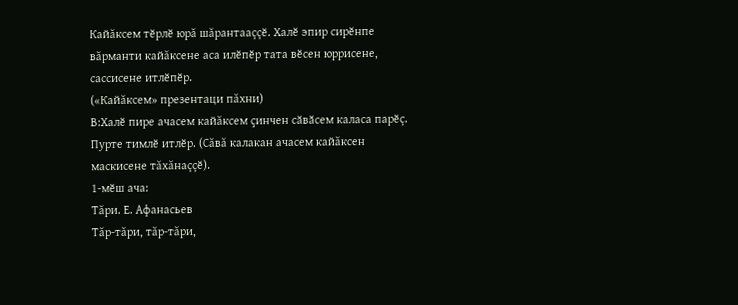Кайăксем тӗрлӗ юрă шăрантааççӗ. Халӗ эпир сирӗнпе вăрманти кайăксене аса илӗпӗр тата вӗсен юррисене, сассисене итлӗпӗр.
(«Кайăксем» презентаци пăхни)
В:Халӗ пире ачасем кайăксем ҫинчен сӑвӑсем каласа парӗç. Пурте тимлӗ итлӗр. (Сăвă калакан ачасем кайăксен маскисене тăхăнаççӗ).
1-мӗш ача:
Тăри. Е. Афанасьев
Тăр-тăри, тăр-тăри,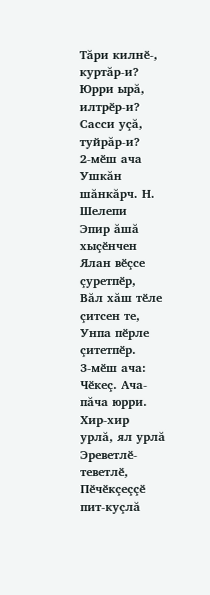Тăри килнӗ-, куртăр-и?
Юрри ырă, илтрӗр-и?
Сасси уçă, туйрăр-и?
2-мӗш ача
Ушкăн шăнкăрч. Н. Шелепи
Эпир ăшă хыçӗнчен
Ялан вӗçсе çуретпӗр,
Вăл хăш тӗле çитсен те,
Унпа пӗрле çитетпӗр.
3-мӗш ача:
Чӗкеç. Ача-пăча юрри.
Хир-хир урлă, ял урлă
Эреветлӗ-теветлӗ,
Пӗчӗкçеççӗ пит-куçлă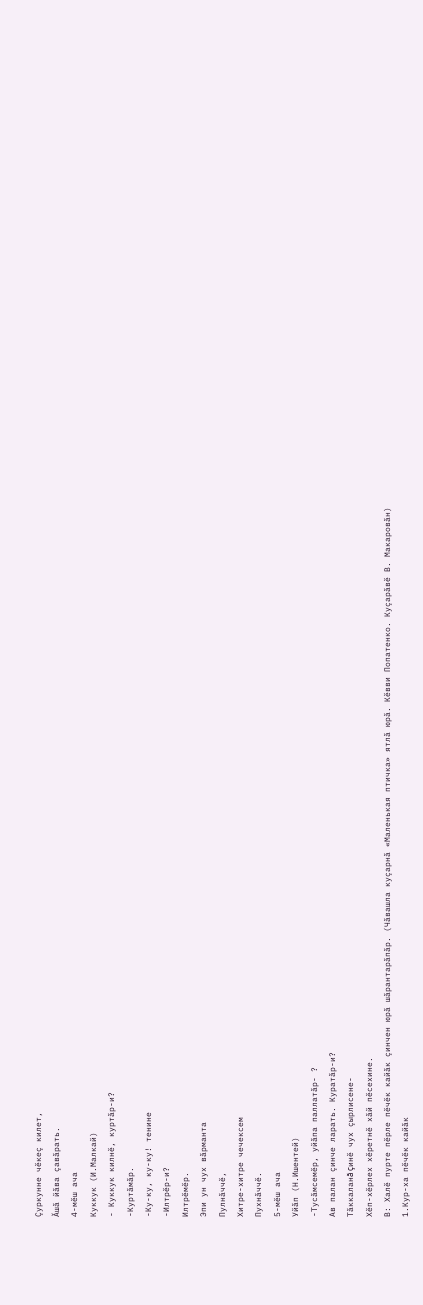Çуркунне чӗкеç килет,
Ăшă йăва çавăрать.
4-мӗш ача
Куккук (И.Малкай)
- Куккук килнӗ, куртăр-и?
-Куртăмăр.
-Ку-ку, ку-ку! тенине
-Илтрӗр-и?
Илтрӗмӗр.
Эпи ун чух вăрманта
Пулнăччӗ,
Хитре-хитре чечексем
Пухнăччӗ.
5-мӗш ача
Уйăп (Н.Ишентей)
-Тусăмсемӗр, уйăпа паллатăр- ?
Ав палан çинче ларать. Куратăр-и?
Тăккаланă çинӗ чух çырлисене-
Хӗп-хӗрлех хӗретнӗ хăй пӗсехине.
В: Халӗ пурте пӗрле пӗчӗк кайăк çинчен юрă шăрантарăпăр. (Чăвашла куçарнă «Маленькая птичка» ятлă юрӑ. Кӗвви Попатенко. Куçарăвӗ В. Макаровăн)
1.Кур-ха пӗчӗк кайăк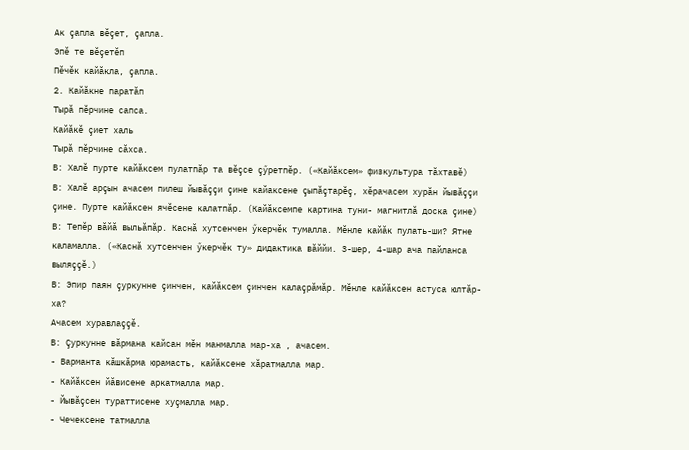Ак çапла вӗçет, çапла.
Эпӗ те вӗçетӗп
Пӗчӗк кайăкла, çапла.
2. Кайăкне паратăп
Тырă пӗрчине сапса.
Кайăкӗ çиет халь
Тырă пӗрчине сăхса.
В: Халӗ пурте кайăксем пулатпăр та вӗçсе çӳретпӗр. («Кайăксем» физкультура тăхтавӗ)
В: Халӗ арçын ачасем пилеш йывăççи çине кайаксене çыпăçтарӗç, хӗрачасем хурăн йывăççи çине. Пурте кайăксен ячӗсене калатпăр. (Кайӑксемпе картина туни- магнитлă доска çине)
В: Тепӗр вăйă выльăпăр. Каснă хутсенчен ӳкерчӗк тумалла. Мӗнле кайăк пулать-ши? Ятне каламалла. («Каснă хутсенчен ӳкерчӗк ту» дидактика вӑййи. 3-шер, 4-шар ача пайланса выляççӗ.)
В: Эпир паян çуркунне çинчен, кайăксем çинчен калаçрăмăр. Мӗнле кайăксен астуса юлтăр-ха?
Ачасем хуравлаççӗ.
В: Çуркунне вăрмана кайсан мӗн манмалла мар-ха , ачасем.
- Варманта кăшкăрма юрамасть, кайăксене хăратмалла мар.
- Кайăксен йăвисене аркатмалла мар.
- Йывăçсен тураттисене хуçмалла мар.
- Чечексене татмалла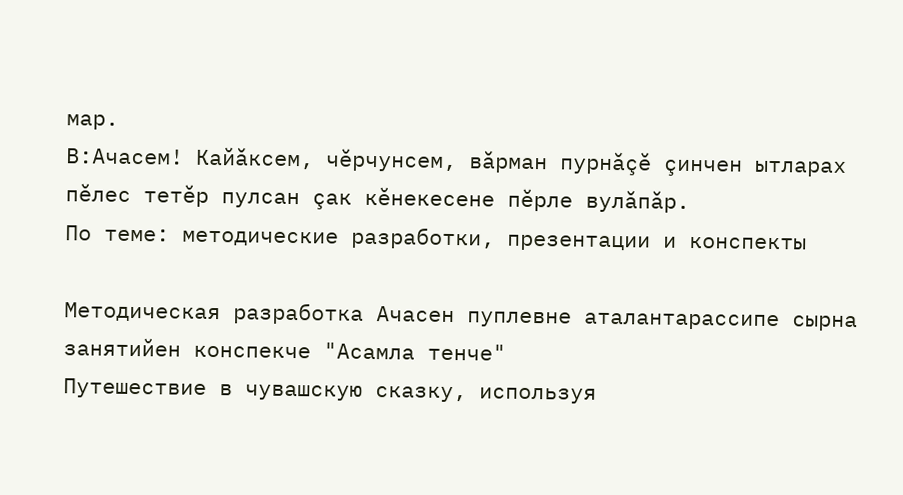мар.
В:Ачасем! Кайăксем, чӗрчунсем, вăрман пурнăçӗ çинчен ытларах пӗлес тетӗр пулсан çак кӗнекесене пӗрле вулăпăр.
По теме: методические разработки, презентации и конспекты

Методическая разработка Ачасен пуплевне аталантарассипе сырна занятийен конспекче "Асамла тенче"
Путешествие в чувашскую сказку, используя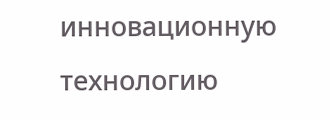инновационную технологию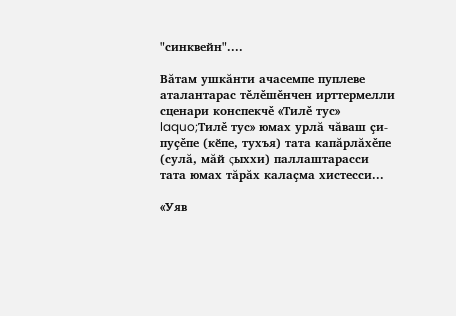"синквейн"....

Вăтам ушкăнти ачасемпе пуплеве аталантарас тěлěшěнчен ирттермелли сценари конспекчě «Тилě тус»
laquo;Тилě тус» юмах урлă чăваш ҫи-пуҫěпе (кӗпе, тухъя) тата капăрлăхěпе (сулă, мăй ςыххи) паллаштарасси тата юмах тăрăх калаҫма хистесси...

«Уяв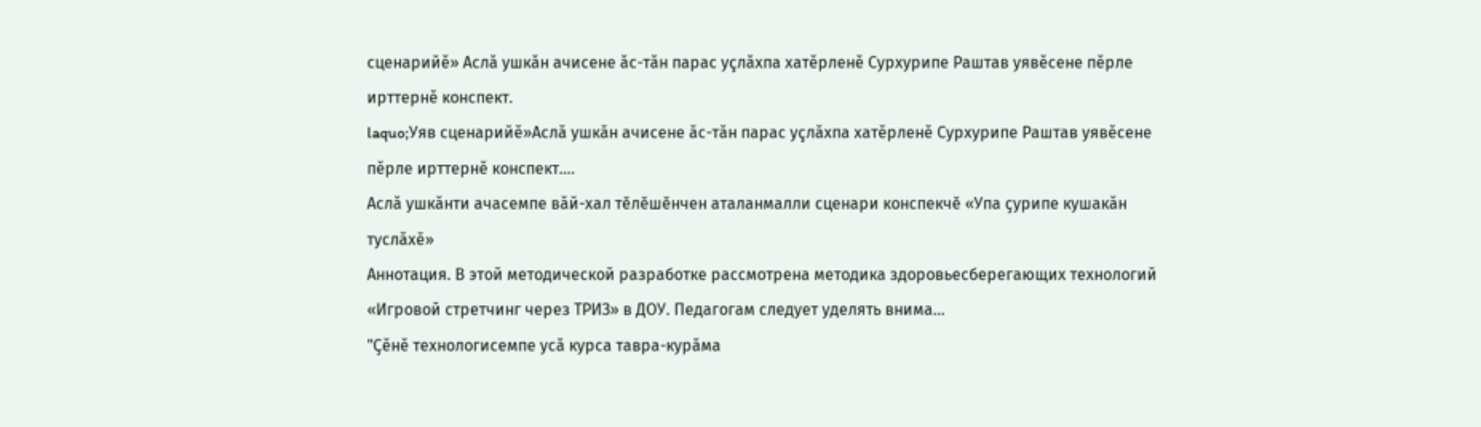сценарийĕ» Аслă ушкăн ачисене ăс-тăн парас уçлăхпа хатĕрленĕ Сурхурипе Раштав уявĕсене пĕрле ирттернĕ конспект.
laquo;Уяв сценарийĕ»Аслă ушкăн ачисене ăс-тăн парас уçлăхпа хатĕрленĕ Сурхурипе Раштав уявĕсене пĕрле ирттернĕ конспект....
Аслă ушкăнти ачасемпе вăй-хал тěлěшěнчен аталанмалли сценари конспекчě «Упа ҫурипе кушакăн туслăхӗ»
Аннотация. В этой методической разработке рассмотрена методика здоровьесберегающих технологий «Игровой стретчинг через ТРИЗ» в ДОУ. Педагогам следует уделять внима...
"Ҫӗнӗ технологисемпе усӑ курса тавра-курӑма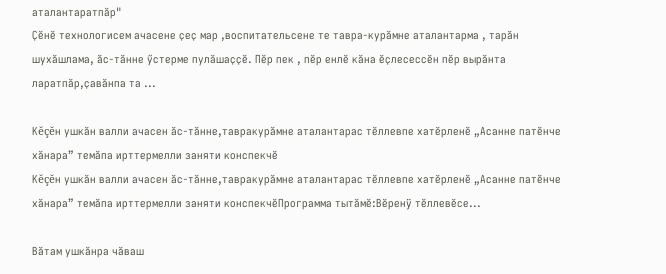аталантаратпӑр"
Ҫӗнӗ технологисем ачасене ҫеҫ мар ,воспитательсене те тавра-курӑмне аталантарма , тарӑн шухӑшлама, ӑс-тӑнне ӳстерме пулӑшаҫҫӗ. Пӗр пек , пӗр енлӗ кӑна ӗҫлесессӗн пӗр вырӑнта ларатпӑр,ҫавӑнпа та ...

Кĕçĕн ушкăн валли ачасен ăс-тăнне,тавракурăмне аталантарас тĕллевпе хатĕрленĕ „Асанне патĕнче хăнара” темăпа ирттермелли заняти конспекчĕ
Кĕçĕн ушкăн валли ачасен ăс-тăнне,тавракурăмне аталантарас тĕллевпе хатĕрленĕ „Асанне патĕнче хăнара” темăпа ирттермелли заняти конспекчĕПрограмма тытăмĕ:Вĕренÿ тĕллевĕсе...

Вăтам ушкăнра чăваш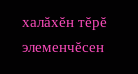халăхĕн тĕрĕ элеменчĕсен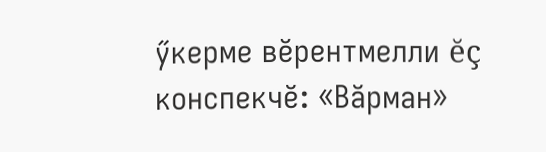ӳкерме вĕрентмелли ĕç конспекчĕ: «Вăрман»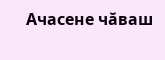Ачасене чăваш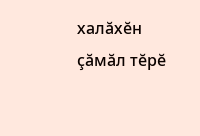халăхĕн çăмăл тĕрĕ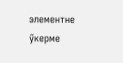элементне ӳкерме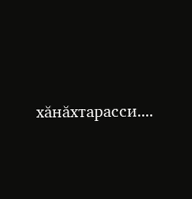хăнăхтарасси....